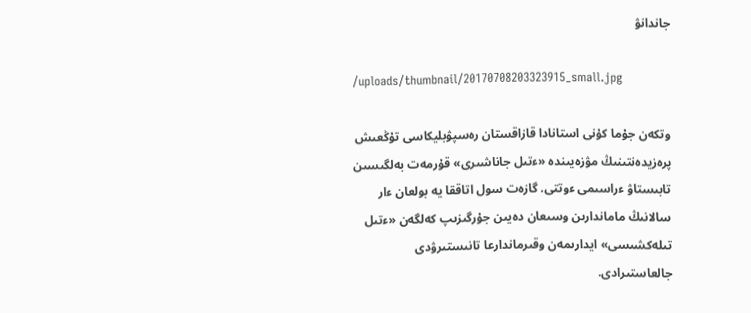جاندانۋ

/uploads/thumbnail/20170708203323915_small.jpg

وتكەن جۇما كۇنى استانادا قازاقستان رەسپۋبليكاسى تۇڭعىش پرەزيدەنتىنىڭ مۋزەيىندە «ءتىل جاناشىرى» قۇرمەت بەلگىسىن تابىستاۋ ءراسىمى ءوتتى. گازەت سول اتاققا يە بولعان ءار سالانىڭ ماماندارىن وسىعان دەيىن جۇرگىزىپ كەلگەن «ءتىل تىلەكشىسى» ايدارىمەن وقىرماندارعا تانىستىرۋدى جالعاستىرادى.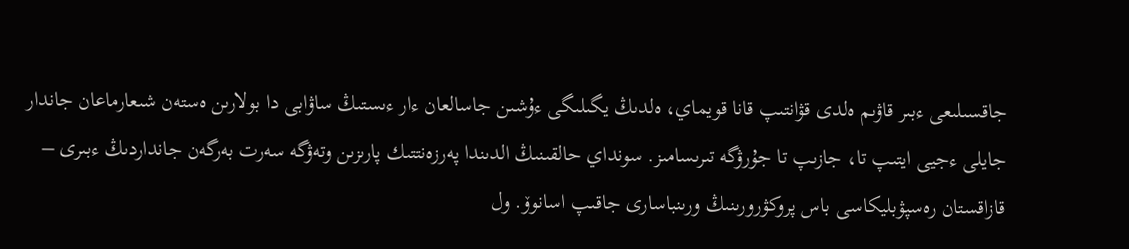جاقسىلىعى ءبىر قاۋىم ەلدى قۋانتىپ قانا قويماي، ەلدىڭ يگىلىگى ءۇشىن جاسالعان ءار ءىستىڭ ساۋابى دا بولارىن ەستەن شىعارماعان جاندار جايلى ءجيى ايتىپ تا، جازىپ تا جۇرۋگە تىرىسامىز. سونداي حالقىنىڭ الدىندا پەرزەنتتىك پارىزىن وتەۋگە سەرت بەرگەن جانداردىڭ ءبىرى – قازاقستان رەسپۋبليكاسى باس پروكۋرورىنىڭ ورىنباسارى جاقىپ اسانوۆ. ول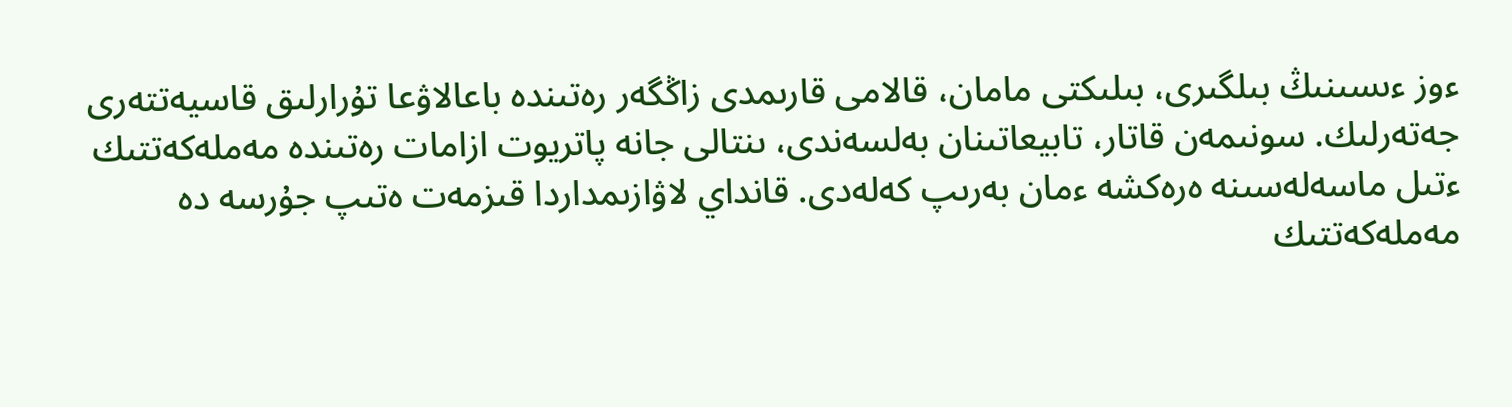ءوز ءىسىنىڭ بىلگىرى، بىلىكتى مامان، قالامى قارىمدى زاڭگەر رەتىندە باعالاۋعا تۇرارلىق قاسيەتتەرى جەتەرلىك. سونىمەن قاتار، تابيعاتىنان بەلسەندى، ىنتالى جانە پاتريوت ازامات رەتىندە مەملەكەتتىك ءتىل ماسەلەسىنە ەرەكشە ءمان بەرىپ كەلەدى. قانداي لاۋازىمداردا قىزمەت ەتىپ جۇرسە دە مەملەكەتتىك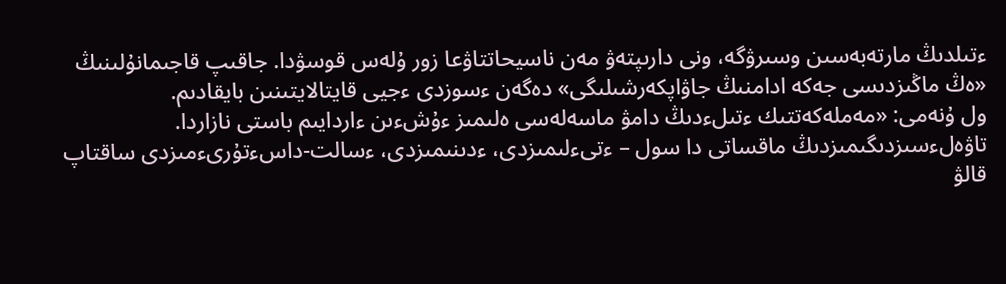ءتىلدىڭ مارتەبەسىن وسىرۋگە، ونى دارىپتەۋ مەن ناسيحاتتاۋعا زور ۇلەس قوسۋدا. جاقىپ قاجىمانۇلىنىڭ «ەڭ ماڭىزدىسى جەكە ادامنىڭ جاۋاپكەرشىلىگى» دەگەن ءسوزدى ءجيى قايتالايتىنىن بايقادىم.
ول ۇنەمى: «مەملەكەتتىك ءتىلءدىڭ دامۋ ماسەلەسى ەلىمىز ءۇشءىن ءاردايىم باستى نازاردا. تاۋەلءسىزدىگىمىزدىڭ ماقساتى دا سول – ءتىءلىمىزدى، ءدىنىمىزدى، ءسالت-داسءتۇرىءمىزدى ساقتاپ قالۋ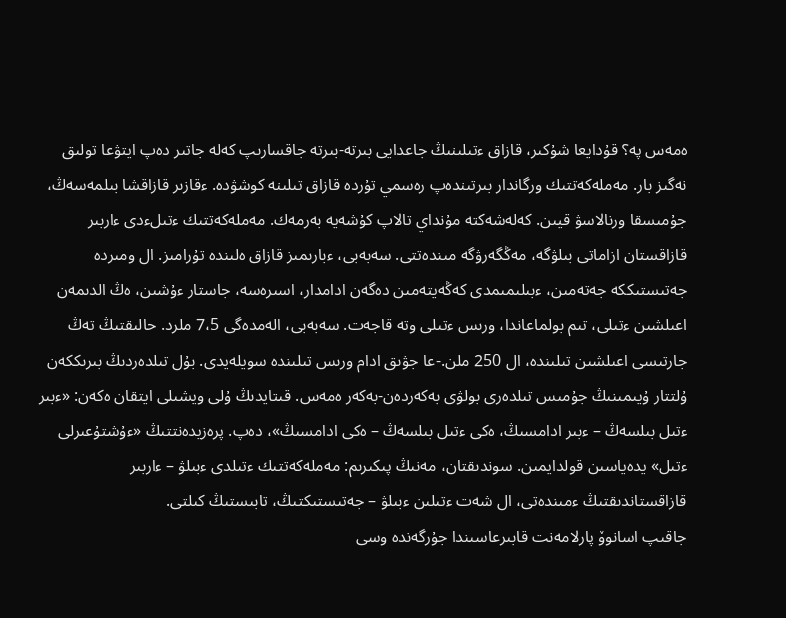ەمەس پە؟ قۇدايعا شۇكىر، قازاق ءتىلىنىڭ جاعدايى بىرتە-بىرتە جاقسارىپ كەلە جاتىر دەپ ايتۋعا تولىق نەگىز بار. مەملەكەتتىك ورگاندار بىرتىندەپ رەسمي تۇردە قازاق تىلىنە كوشۋدە. ءقازىر قازاقشا بىلمەسەڭ، جۇمىسقا ورنالاسۋ قيىن. كەلەشەكتە مۇنداي تالاپ كۇشەيە بەرمەك. مەملەكەتتىك ءتىلءدى ءاربىر قازاقستان ازاماتى بىلۋگە، مەڭگەرۋگە مىندەتتى. سەبەبى، ءبارىمىز قازاق ەلىندە تۇرامىز. ال ومىردە جەتىستىككە جەتەمىن، ءبىلىمىمدى كەڭەيتەمىن دەگەن ادامدار، اسىرەسە، جاستار ءۇشىن، ەڭ الدىمەن اعىلشىن ءتىلى، تىم بولماعاندا، ورىس ءتىلى وتە قاجەت. سەبەبى، الەمدەگى 7،5 ملرد. حالىقتىڭ تەڭ جارتىسى اعىلشىن تىلىندە، ال 250 ملن.-عا جۋىق ادام ورىس تىلىندە سويلەيدى. بۇل تىلدەردىڭ بىرىككەن ۇلتتار ۇيىمىنىڭ جۇمىس تىلدەرى بولۋى بەكەردەن-بەكەر ەمەس. قىتايدىڭ ۇلى ويشىلى ايتقان ەكەن: «ءبىر ءتىل بىلسەڭ – ءبىر ادامسىڭ، ەكى ءتىل بىلسەڭ – ەكى ادامسىڭ»، دەپ. پرەزيدەنتتىڭ «ءۇشتۇعىرلى ءتىل» يدەياسىن قولدايمىن. سوندىقتان، مەنىڭ پىكىرىم: مەملەكەتتىك ءتىلدى ءبىلۋ – ءاربىر قازاقستاندىقتىڭ ءمىندەتى، ال شەت ءتىلىن ءبىلۋ – جەتىستىكتىڭ، تابىستىڭ كىلتى.
جاقىپ اسانوۆ پارلامەنت قابىرعاسىندا جۇرگەندە وسى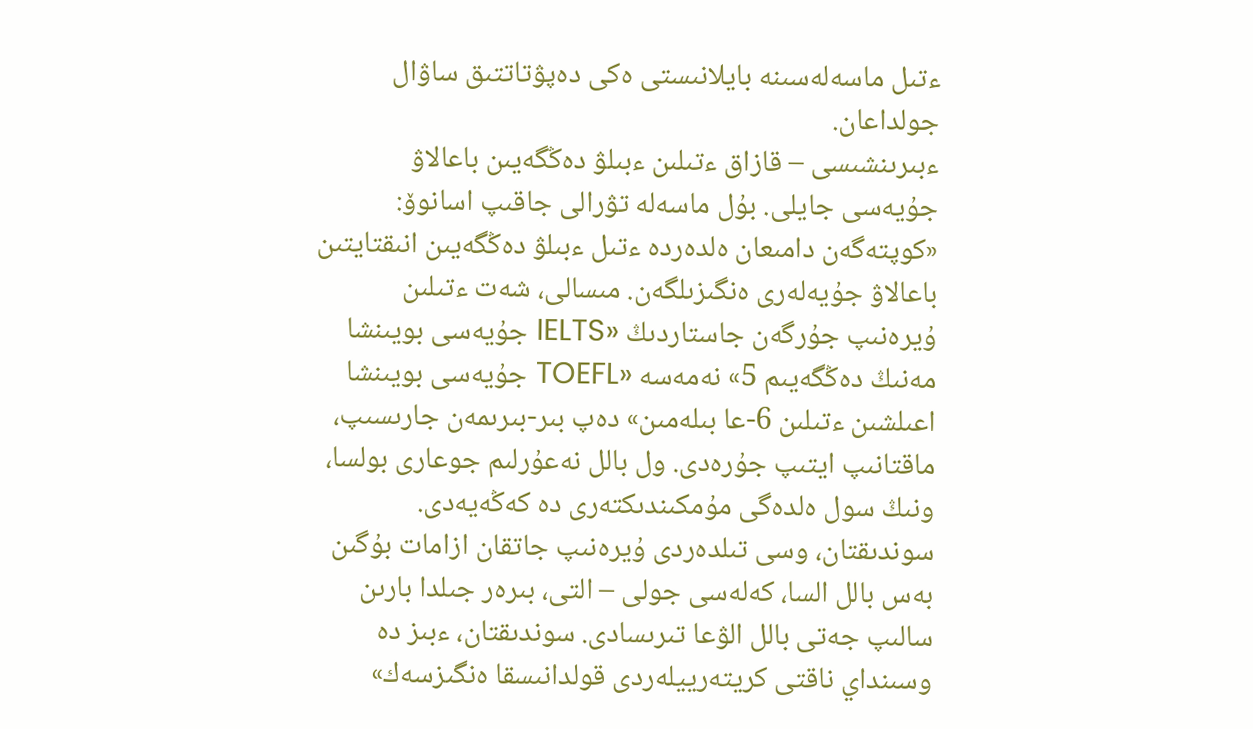ءتىل ماسەلەسىنە بايلانىستى ەكى دەپۋتاتتىق ساۋال جولداعان.
ءبىرىنشىسى – قازاق ءتىلىن ءبىلۋ دەڭگەيىن باعالاۋ جۇيەسى جايلى. بۇل ماسەلە تۋرالى جاقىپ اسانوۆ: «كوپتەگەن دامىعان ەلدەردە ءتىل ءبىلۋ دەڭگەيىن انىقتايتىن باعالاۋ جۇيەلەرى ەنگىزىلگەن. مىسالى، شەت ءتىلىن ۇيرەنىپ جۇرگەن جاستاردىڭ «IELTS جۇيەسى بويىنشا مەنىڭ دەڭگەيىم 5» نەمەسە «TOEFL جۇيەسى بويىنشا اعىلشىن ءتىلىن 6-عا بىلەمىن» دەپ بىر-بىرىمەن جارىسىپ، ماقتانىپ ايتىپ جۇرەدى. ول بالل نەعۇرلىم جوعارى بولسا، ونىڭ سول ەلدەگى مۇمكىندىكتەرى دە كەڭەيەدى. سوندىقتان، وسى تىلدەردى ۇيرەنىپ جاتقان ازامات بۇگىن بەس بالل السا، كەلەسى جولى – التى، بىرەر جىلدا بارىن سالىپ جەتى بالل الۋعا تىرىسادى. سوندىقتان، ءبىز دە وسىنداي ناقتى كريتەرييلەردى قولدانىسقا ەنگىزسەك»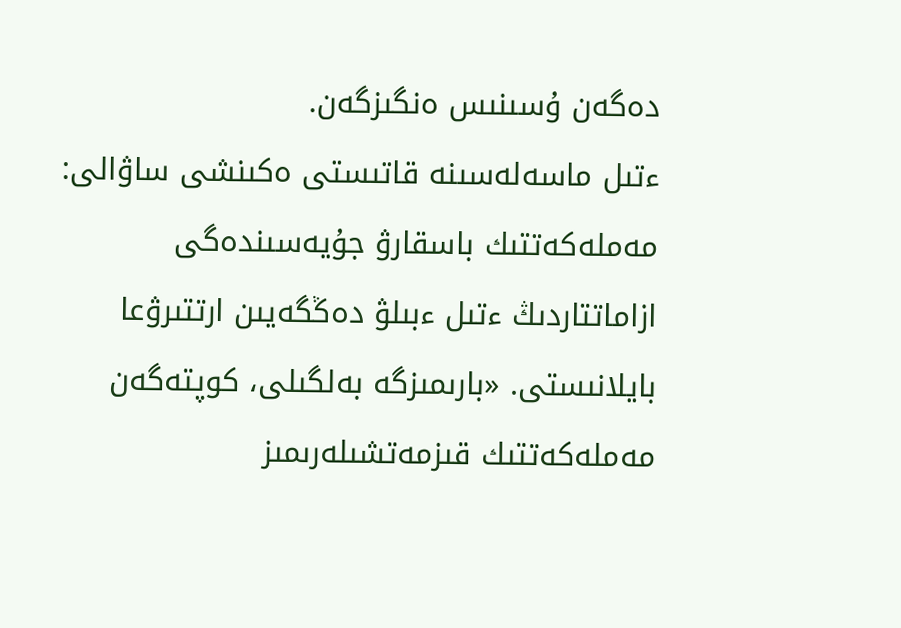دەگەن ۇسىنىس ەنگىزگەن.
ءتىل ماسەلەسىنە قاتىستى ەكىنشى ساۋالى: مەملەكەتتىك باسقارۋ جۇيەسىندەگى ازاماتتاردىڭ ءتىل ءبىلۋ دەڭگەيىن ارتتىرۋعا بايلانىستى. «بارىمىزگە بەلگىلى، كوپتەگەن مەملەكەتتىك قىزمەتشىلەرىمىز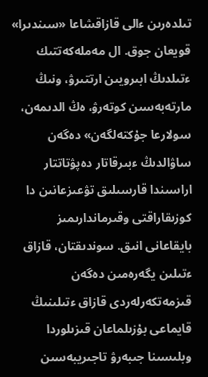تىلدەرىن ءالى قازاقشاعا «سىندىرا» قويعان جوق. ال مەملەكەتتىك ءتىلدىڭ ابىرويىن ارتتىرۋ، ونىڭ مارتەبەسىن كوتەرۋ، ەڭ الدىمەن، سولارعا جۇكتەلگەن» دەگەن ساۋالدىڭ ءبىرقاتار دەپۋتاتتار اراسىندا قارسىلىق تۋعىزعانىن دا كوزىقاراقتى وقىرماندارىمىز بايقاعانى انىق. سوندىقتان، قازاق ءتىلىن يگەرەمىن دەگەن قىزمەتكەرلەردى قازاق ءتىلىنىڭ قايماعى بۇزىلماعان قىزىلوردا وبلىسىنا جىبەرۋ تاجىريبەسىن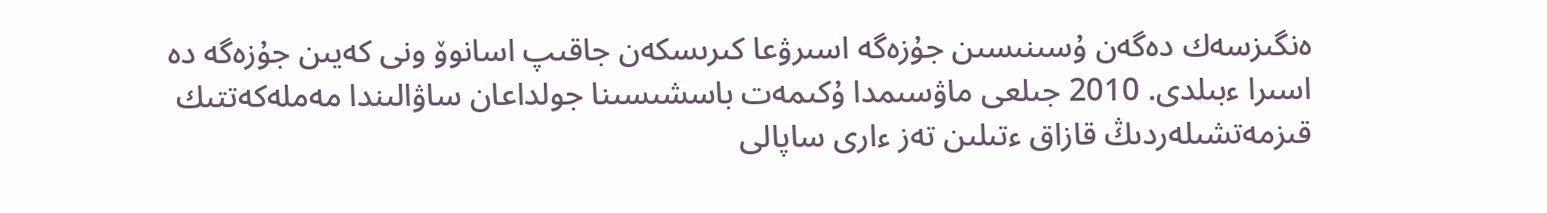ەنگىزسەك دەگەن ۇسىنىسىن جۇزەگە اسىرۋعا كىرىسكەن جاقىپ اسانوۆ ونى كەيىن جۇزەگە دە اسىرا ءبىلدى. 2010 جىلعى ماۋسىمدا ۇكىمەت باسشىسىنا جولداعان ساۋالىندا مەملەكەتتىك قىزمەتشىلەردىڭ قازاق ءتىلىن تەز ءارى ساپالى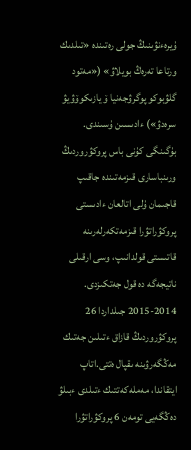ۇيرەءنۋىنىڭ جولى رەتىندە «تىلدىك ورتاعا تەرەڭ بويلاۋ» («مەتود گلۋبوكو پوگرۋجەنيا ۆ يازىكوۆۋيۋ سرەدۋ») ءادىسىن ۇسىندى. بۇگىنگى كۇنى باس پروكۋروردىڭ ورىنباسارى قىزمەتىندە جاقىپ قاجىمان ۇلى اتالعان ءادىستى پروكۋراتۋرا قىزمەتكەرلەرىنە قاتىستى قولدانىپ، وسى ارقىلى ناتيجەگە دە قول جەتكىزدى. 2014-2015 جىلداردا 26 پروكۋروردىڭ قازاق ءتىلىن جەتىك مەڭگەرۋىنە ىقپال ەتتى.اتاپ ايتقاندا، مەملەكەتتىك ءتىلدى ءبىلۋ دەڭگەيى تومەن 6 پروكۋراتۋرا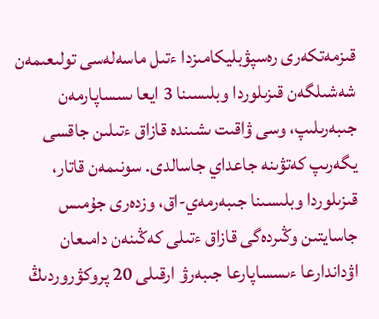قىزمەتكەرى رەسپۋبليكامىزدا ءتىل ماسەلەسى تولىعىمەن شەشىلگەن قىزىلوردا وبلىسىنا 3 ايعا ىسساپارمەن جىبەرىلىپ، وسى ۋاقىت ىشىندە قازاق ءتىلىن جاقسى يگەرىپ كەتۋىنە جاعداي جاسالدى. سونىمەن قاتار، قىزىلوردا وبلىسىنا جىبەرمەي-اق، وزدەرى جۇمىس جاسايتىن وڭىردەگى قازاق ءتىلى كەڭىنەن دامىعان اۋداندارعا ءىسساپارعا جىبەرۋ ارقىلى 20 پروكۋروردىڭ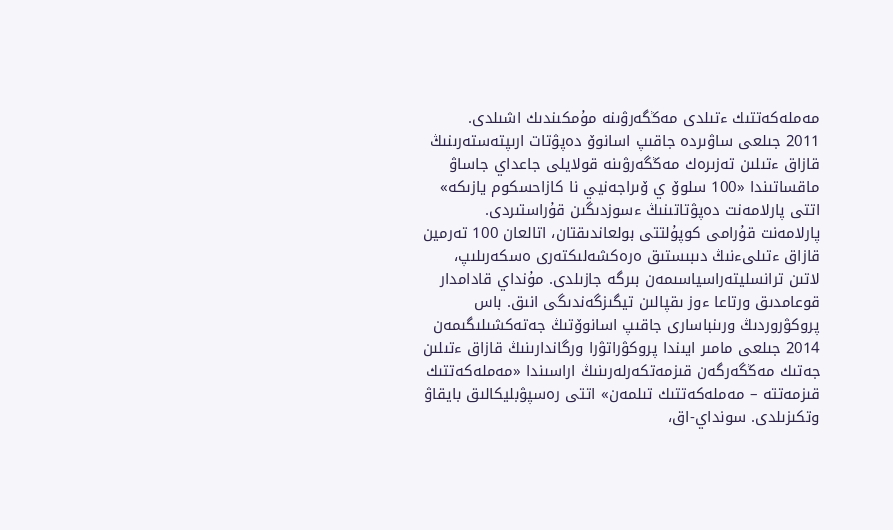مەملەكەتتىك ءتىلدى مەڭگەرۋىنە مۇمكىندىك اشىلدى.
2011 جىلعى ساۋىردە جاقىپ اسانوۆ دەپۋتات ارىپتەستەرىنىڭ قازاق ءتىلىن تەزىرەك مەڭگەرۋىنە قولايلى جاعداي جاساۋ ماقساتىندا «100 سلوۆ ي ۆىراجەنيي نا كازاحسكوم يازىكە» اتتى پارلامەنت دەپۋتاتىنىڭ ءسوزدىگىن قۇراستىردى. پارلامەنت قۇرامى كوپۇلتتى بولعاندىقتان، اتالعان 100 تەرمين قازاق ءتىلىءنىڭ دىبىستىق ەرەكشەلىكتەرى ەسكەرىلىپ، لاتىن ترانسليتەراسياسىمەن بىرگە جازىلدى. مۇنداي قادامدار قوعامدىق ورتاعا ءوز ىقپالىن تيگىزگەندىگى انىق. باس پروكۋروردىڭ ورىنباسارى جاقىپ اسانوۆتىڭ جەتەكشىلىگىمەن 2014 جىلعى مامىر ايىندا پروكۋراتۋرا ورگاندارىنىڭ قازاق ءتىلىن جەتىك مەڭگەرگەن قىزمەتكەرلەرىنىڭ اراسىندا «مەملەكەتتىك قىزمەتتە – مەملەكەتتىك تىلمەن» اتتى رەسپۋبليكالىق بايقاۋ وتكىزىلدى. سونداي-اق،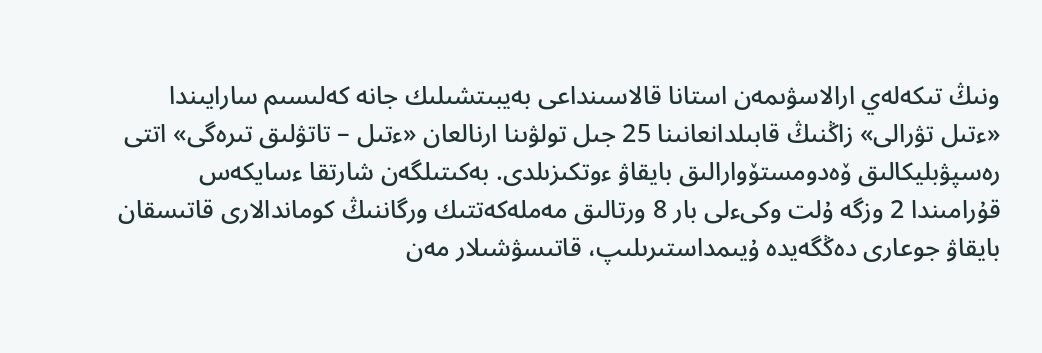ونىڭ تىكەلەي ارالاسۋىمەن استانا قالاسىنداعى بەيبىتشىلىك جانە كەلىسىم سارايىندا «ءتىل تۋرالى» زاڭنىڭ قابىلدانعانىنا 25 جىل تولۋىنا ارنالعان «ءتىل – تاتۋلىق تىرەگى» اتتى رەسپۋبليكالىق ۆەدومستۆوارالىق بايقاۋ ءوتكىزىلدى. بەكىتىلگەن شارتقا ءسايكەس قۇرامىندا 2 وزگە ۇلت وكىءلى بار 8 ورتالىق مەملەكەتتىك ورگاننىڭ كوماندالارى قاتىسقان بايقاۋ جوعارى دەڭگەيدە ۇيىمداستىرىلىپ، قاتىسۋشىلار مەن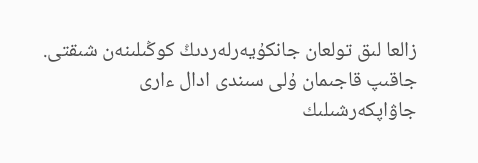زالعا لىق تولعان جانكۇيەرلەردىڭ كوڭىلىنەن شىقتى.
جاقىپ قاجىمان ۇلى سىندى ادال ءارى جاۋاپكەرشىلىك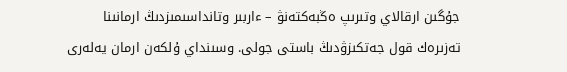جۇگىن ارقالاي وتىرىپ ەڭبەكتەنۋ – ءاربىر وتانداسىمىزدىڭ ارمانىنا تەزىرەك قول جەتكىزۋدىڭ باستى جولى. وسىنداي ۇلكەن ارمان يەلەرى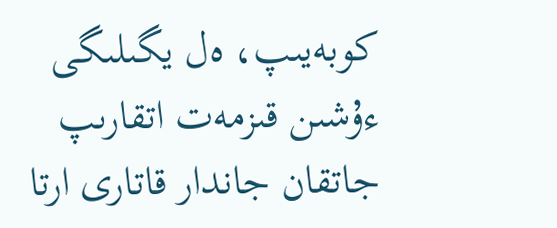كوبەيىپ، ەل يگىلىگى ءۇشىن قىزمەت اتقارىپ جاتقان جاندار قاتارى ارتا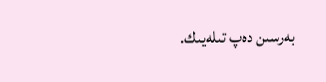بەرسىن دەپ تىلەيىك.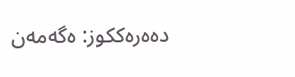دەەرەككوز: ەگەمەن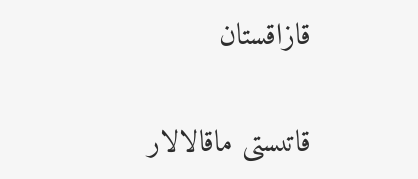قازاقستان

قاتىستى ماقالالار